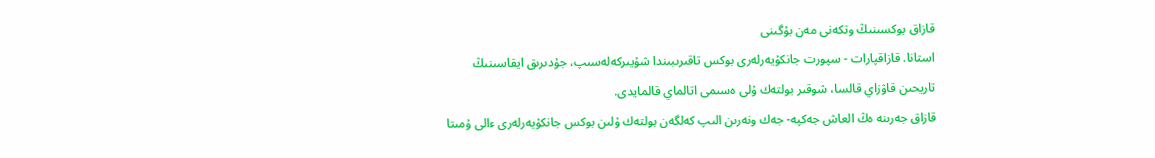قازاق بوكسىنىڭ وتكەنى مەن بۇگىنى
استانا. قازاقپارات - سپورت جانكۇيەرلەرى بوكس تاقىرىبىندا شۇيىركەلەسىپ، جۇدىرىق ايقاسىنىڭ تاريحىن قاۋزاي قالسا، شوقىر بولتەك ۇلى ەسىمى اتالماي قالمايدى.
قازاق جەرىنە ەڭ العاش جەكپە- جەك ونەرىن الىپ كەلگەن بولتەك ۇلىن بوكس جانكۇيەرلەرى ءالى ۇمىتا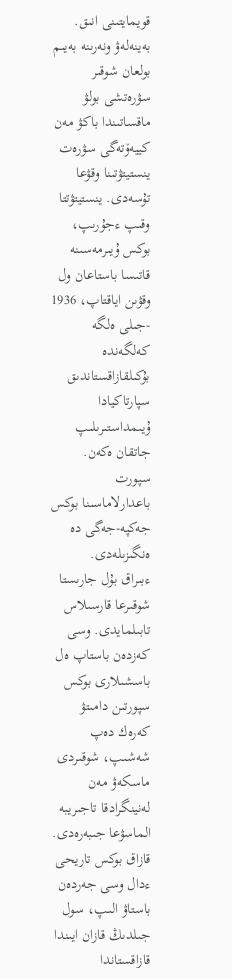قويمايتىنى انىق.
بەينەلەۋ ونەرىنە بەيىم بولعان شوقىر سۋرەتشى بولۋ ماقساتىندا باكۋ مەن كييەۆتەگى سۋرەت ينستيتۋتىنا وقۋعا تۇسەدى. ينستيتۋتتا وقىپ ءجۇرىپ، بوكس ۇيىرمەسىنە قاتىسا باستاعان ول وقۋىن اياقتاپ، 1936 -جىلى ەلگە كەلگەندە بۇكىلقازاقستاندىق سپارتاكيادا ۇيىمداستىرىلىپ جاتقان ەكەن. سپورت باعدارلاماسىنا بوكس جەكپە-جەگى دە ەنگىزىلەدى.
ءبىراق بۇل جارىستا شوقىرعا قارسىلاس تابىلمايدى. وسى كەزدەن باستاپ ەل باسشىلارى بوكس سپورتىن دامىتۋ كەرەك دەپ شەشىپ، شوقىردى ماسكەۋ مەن لەنينگرادقا تاجىريبە الماسۋعا جىبەرەدى. قازاق بوكس تاريحى ءدال وسى جەردەن باستاۋ الىپ، سول جىلدىڭ قازان ايىندا قازاقستاندا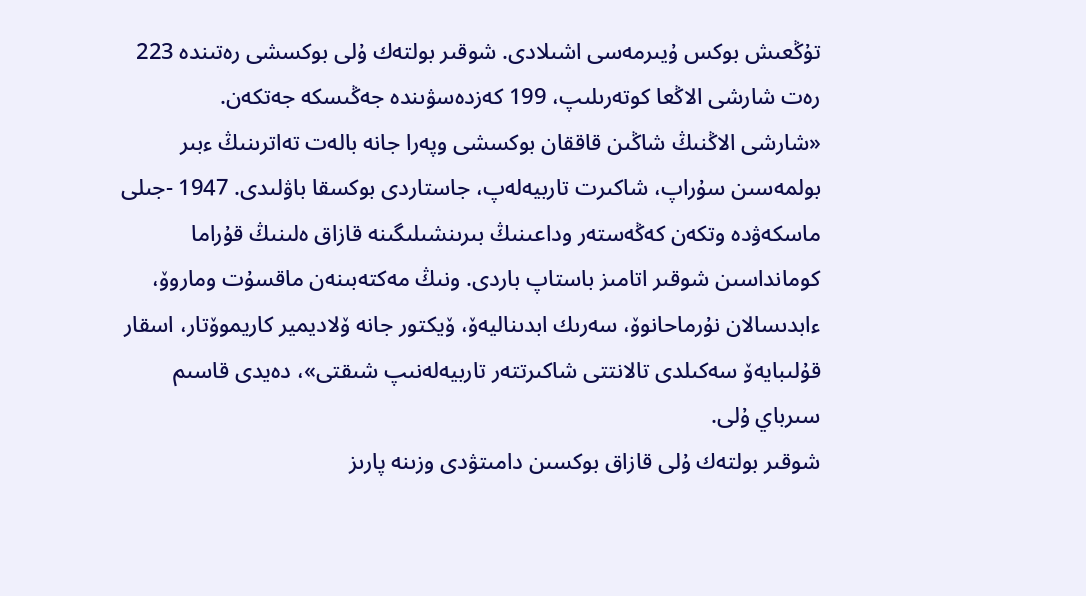تۇڭعىش بوكس ۇيىرمەسى اشىلادى. شوقىر بولتەك ۇلى بوكسشى رەتىندە 223 رەت شارشى الاڭعا كوتەرىلىپ، 199 كەزدەسۋىندە جەڭىسكە جەتكەن.
«شارشى الاڭنىڭ شاڭىن قاققان بوكسشى وپەرا جانە بالەت تەاترىنىڭ ءبىر بولمەسىن سۇراپ، شاكىرت تاربيەلەپ، جاستاردى بوكسقا باۋلىدى. 1947 -جىلى ماسكەۋدە وتكەن كەڭەستەر وداعىنىڭ بىرىنشىلىگىنە قازاق ەلىنىڭ قۇراما كومانداسىن شوقىر اتامىز باستاپ باردى. ونىڭ مەكتەبىنەن ماقسۇت وماروۆ، ءابدىسالان نۇرماحانوۆ، سەرىك ابدىناليەۆ، ۆيكتور جانە ۆلاديمير كاريموۆتار، اسقار قۇلىبايەۆ سەكىلدى تالانتتى شاكىرتتەر تاربيەلەنىپ شىقتى»، دەيدى قاسىم سىرباي ۇلى.
شوقىر بولتەك ۇلى قازاق بوكسىن دامىتۋدى وزىنە پارىز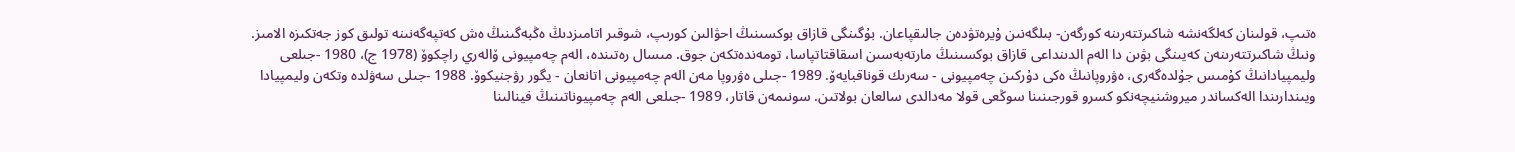ەتىپ، قولىنان كەلگەنشە شاكىرتتەرىنە كورگەن- بىلگەنىن ۇيرەتۋدەن جالىقپاعان. بۇگىنگى قازاق بوكسىنىڭ احۋالىن كورىپ، شوقىر اتامىزدىڭ ەڭبەگىنىڭ ەش كەتپەگەنىنە تولىق كوز جەتكىزە الامىز. ونىڭ شاكىرتتەرىنەن كەيىنگى بۋىن دا الەم الدىنداعى قازاق بوكسىنىڭ مارتەبەسىن اسقاقتاتپاسا، تومەندەتكەن جوق. مىسال رەتىندە، الەم چەمپيونى ۆالەري راچكوۆ (1978 ج)، 1980 -جىلعى وليمپيادانىڭ كۇمىس جۇلدەگەرى، ەۋروپانىڭ ەكى دۇركىن چەمپيونى - سەرىك قوناقبايەۆ. 1989 -جىلى ەۋروپا مەن الەم چەمپيونى اتانعان - يگور رۋجنيكوۆ. 1988 -جىلى سەۋلدە وتكەن وليمپيادا ويىندارىندا الەكساندر ميروشنيچەنكو كسرو قورجىنىنا سوڭعى قولا مەدالدى سالعان بولاتىن. سونىمەن قاتار، 1989 -جىلعى الەم چەمپيوناتىنىڭ فينالىنا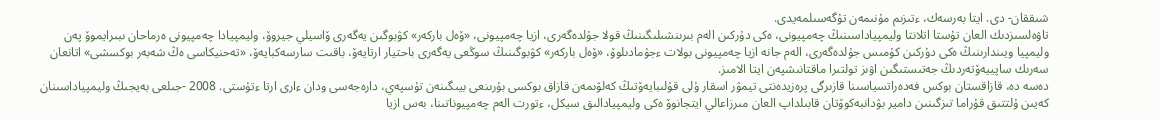شىققان- دى. ايتا بەرسەك، ءتىزىم مۇنىمەن تۇگەسىلمەيدى.
تاۋەلسىزدىك العان تۇستا اتلانتا وليمپياداسىنىڭ چەمپيونى، ەكى دۇركىن الەم بىرىنشىلىگىنىڭ قولا جۇلدەگەرى، ازيا چەمپيونى، «ۆەل باركەر» كۋبوگىن يەگەرى ۆاسيلي جيروۆ، وليمپيادا چەمپيونى ەرماحان ىبىرايموۆ پەن وليمپيا ويىندارىنىڭ ەكى دۇركىن كۇمىس جۇلدەگەرى، الەم جانە ازيا چەمپيونى بولات ءجۇمادىلوۆ، «ۆەل باركەر» كۋبوگىنىڭ سوڭعى يەگەرى باحتيار ارتايەۆ، باقىت سارسەكبايەۆ، «تەحنيكاسى ەڭ شەبەر بوكسشى» اتانعان سەرىك ساپييەۆتەردىڭ جەتىستىگىن اۋىز تولتىرا ماقتانىشپەن ايتا الامىز.
دەسە دە، قازاقستان بوكس فەدەراتسياسىنا قازىرگى پرەزيدەنتى تيمۋر اسقار ۇلى قۇلىبايەۆتىڭ كەلۋىمەن قازاق بوكسى بۇرىنعى بيىگىنەن تۇسپەي، دارەجەسى ودان ءارى ارتا ءتۇستى. 2008 -جىلعى بەيجىڭ وليمپياداسىنان كەيىن ۇلتتىق قۇراما تىزگىنىن دامير بۋدانبەكوۆتان قابىلداپ العان مىرزاعالي ايتجانوۆ ەكى وليمپيادالىق سيكل، ءتورت الەم چەمپيوناتىنا، بەس ازيا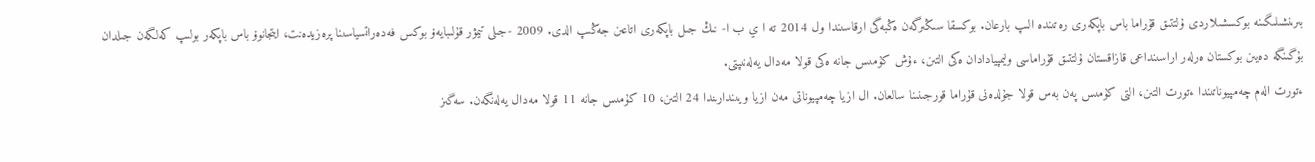بىرىنشىلىگىنە بوكسشىلاردى ۇلتتىق قۇراما باس باپكەرى رەتىندە الىپ بارعان. بوكسقا سىڭىرگەن ەڭبەگى ارقاسىندا ول 2014 تە ا ي ب ا- نىڭ جىل باپكەرى اتاعىن جەڭىپ الدى. 2009 -جىلى تيمۋر قۇلىبايەۆ بوكس فەدەراتسياسىنا پرەزيدەنت، ايتجانوۆ باس باپكەر بولىپ كەلگەن جىلدان بۇگىنگە دەيىن بوكستان ەرلەر اراسىنداعى قازاقستان ۇلتتىق قۇراماسى وليمپيادادان ەكى التىن، ءۇش كۇمىس جانە ەكى قولا مەدال يەلەنىپتى.
ءتورت الەم چەمپيوناتىندا ءتورت التىن، التى كۇمىس پەن بەس قولا جۇلدەنى قۇراما قورجىنىنا سالعان. ال ازيا چەمپيوناتى مەن ازيا ويىندارىندا 24 التىن، 10 كۇمىس جانە 11 قولا مەدال يەلەنگەن. سەگىز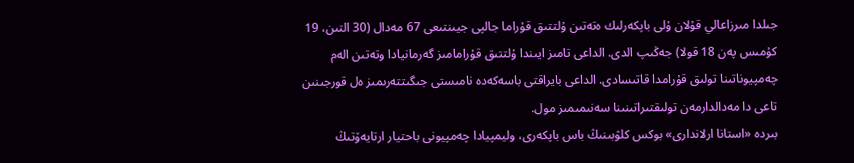جىلدا مىرزاعالي قۇلان ۇلى باپكەرلىك ەتەتىن ۇلتتىق قۇراما جالپى جيىنتىعى 67 مەدال (30 التىن، 19 كۇمىس پەن 18 قولا) جەڭىپ الدى. الداعى تامىز ايىندا ۇلتتىق قۇرامامىز گەرمانيادا وتەتىن الەم چەمپيوناتىنا تولىق قۇرامدا قاتىسادى. الداعى بايراقتى باسەكەدە نامىستى جىگىتتەرىمىز ەل قورجىنىن تاعى دا مەدالدارمەن تولىقتىراتىنىنا سەنىمىمىز مول.
بىردە «استانا ارلاندارى» بوكس كلۋبىنىڭ باس باپكەرى، وليمپيادا چەمپيونى باحتيار ارتايەۆتىڭ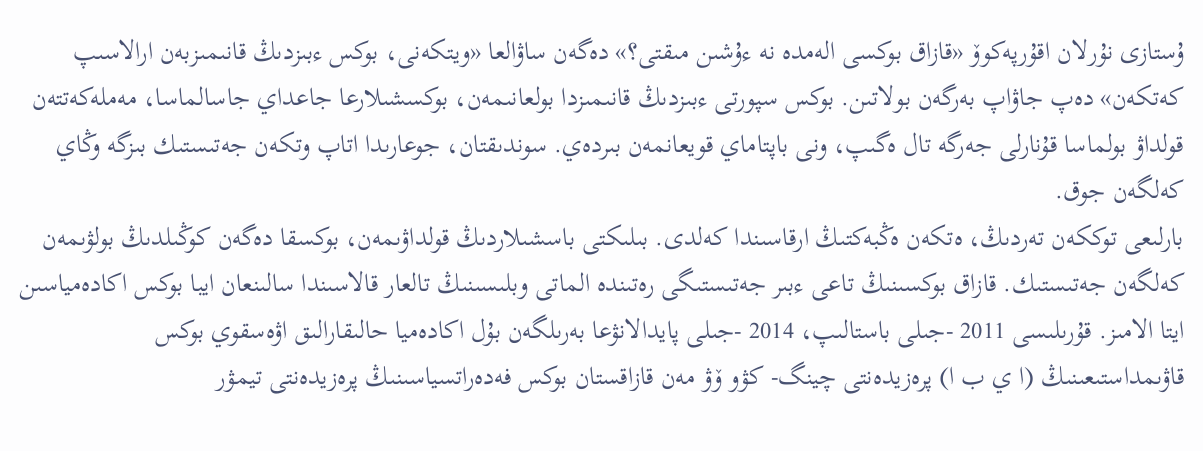ۇستازى نۇرلان اقۇرپەكوۆ «قازاق بوكسى الەمدە نە ءۇشىن مىقتى؟» دەگەن ساۋالعا «ويتكەنى، بوكس ءبىزدىڭ قانىمىزبەن ارالاسىپ كەتكەن» دەپ جاۋاپ بەرگەن بولاتىن. بوكس سپورتى ءبىزدىڭ قانىمىزدا بولعانىمەن، بوكسشىلارعا جاعداي جاسالماسا، مەملەكەتتەن قولداۋ بولماسا قۇنارلى جەرگە تال ەگىپ، ونى باپتاماي قويعانمەن بىردەي. سوندىقتان، جوعارىدا اتاپ وتكەن جەتىستىك بىزگە وڭاي كەلگەن جوق.
بارلىعى توككەن تەردىڭ، ەتكەن ەڭبەكتىڭ ارقاسىندا كەلدى. بىلىكتى باسشىلاردىڭ قولداۋىمەن، بوكسقا دەگەن كوڭىلدىڭ بولۋىمەن كەلگەن جەتىستىك. قازاق بوكسىنىڭ تاعى ءبىر جەتىستىگى رەتىندە الماتى وبلىسىنىڭ تالعار قالاسىندا سالىنعان ايبا بوكس اكادەمياسىن ايتا الامىز. قۇرىلىسى 2011 -جىلى باستالىپ، 2014 -جىلى پايدالانۋعا بەرىلگەن بۇل اكادەميا حالىقارالىق اۋەسقوي بوكس قاۋىمداستىعىنىڭ (ا ي ب ا) پرەزيدەنتى چينگ- كۋو ۆۋ مەن قازاقستان بوكس فەدەراتسياسىنىڭ پرەزيدەنتى تيمۋر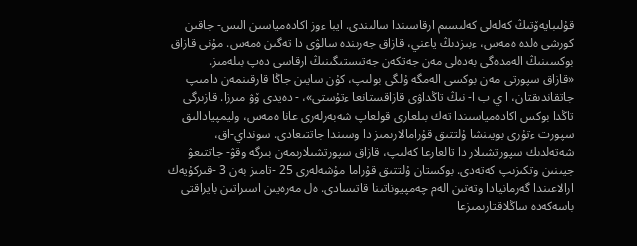قۇلىبايەۆتىڭ كەلەلى كەلىسىم ارقاسىندا سالىندى. ايبا ءوز اكادەمياسىن الىس- جاقىن كورشى ەلدە ەمەس، ءبىزدىڭ ياعني، قازاق جەرىندە سالۋى دا تەگىن ەمەس. مۇنى قازاق بوكسىنىڭ الەمدەگى بەدەلى مەن جەتكەن جەتىستىگىنىڭ ارقاسى دەپ بىلەمىز.
«قازاق سپورتى مەن بوكسى الەمگە ۇلگى بولىپ، كۇن سايىن جاڭا قارقىنمەن دامىپ جاتقاندىقتان، ا ي ب ا- نىڭ تاڭداۋى قازاقستانعا ءتۇستى»، - دەيدى ۆۋ مىرزا. قازىرگى تاڭدا بوكس اكادەمياسىندا تەك بىلعارى قولعاپ شەبەرلەرى عانا ەمەس، وليمپيادالىق سپورت ءتۇرى بويىنشا ۇلتتىق قۇرامالارىمىز دا وسىندا جاتتىعادى. سونداي-اق، شەتەلدىك سپورتشىلار دا تالعارعا كەلىپ، قازاق سپورتشىلارىمەن بىرگە وقۋ- جاتتىعۋ جيىنىن وتكىزىپ كەتەدى. بوكستان ۇلتتىق قۇراما مۇشەلەرى 25 -تامىز بەن 3 -قىركۇيەك ارالاعىندا گەرمانيادا وتەتىن الەم چەمپيوناتىنا قاتىسادى. ەل مەرەيىن اسىراتىن بايراقتى باسەكەدە ساڭلاقتارىمىزعا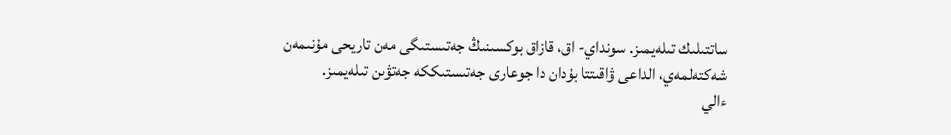ساتتىلىك تىلەيمىز. سونداي- اق، قازاق بوكسىنىڭ جەتىستىگى مەن تاريحى مۇنىمەن شەكتەلمەي، الداعى ۋاقىتتا بۇدان دا جوعارى جەتىستىككە جەتۋىن تىلەيمىز.
ءالي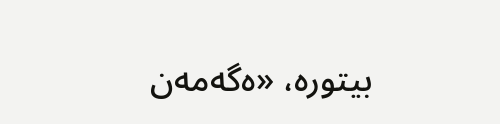بيتورە، «ەگەمەن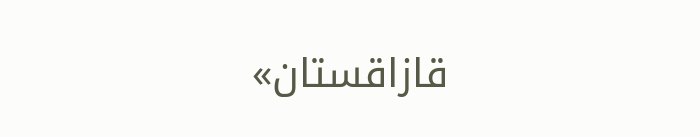قازاقستان»